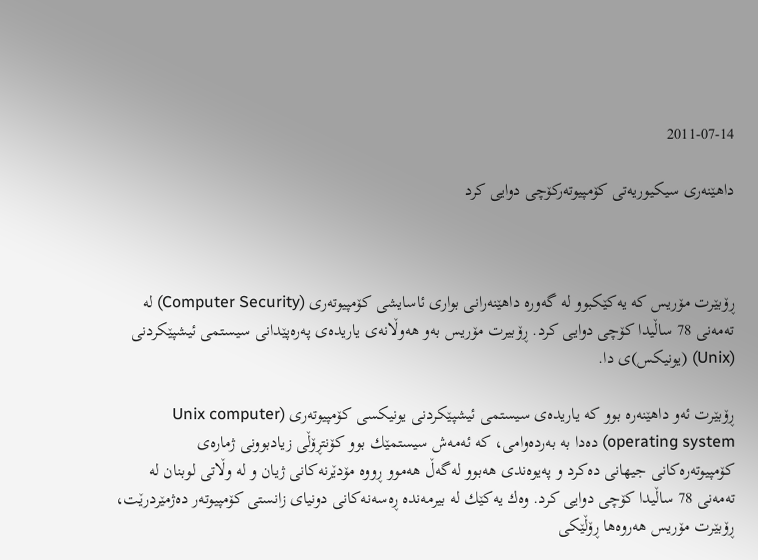2011-07-14

داهێنه‌ری‌ سیكیوریه‌تی‌ كۆمپیوته‌ركۆچی‌ دوایی‌ كرد



ڕۆبێرت مۆریس كه‌ یه‌كێكبوو له‌ گه‌وره‌ داهێنه‌رانی‌ بواری‌ ئاسایشی‌ كۆمپیوته‌ری‌ (Computer Security) له‌ ته‌مه‌نی‌ 78 ساڵیدا كۆچی‌ دوایی‌ كرد. ڕۆبیرت مۆریس به‌و هه‌وڵانه‌ی‌ یاریده‌ی‌ په‌ره‌پێدانی‌ سیستمی‌ ئیشپێكردنی‌ (Unix) (یونیكس)ی‌ دا.

ڕۆبێرت ئه‌و داهێنه‌ره‌ بوو كه‌ یاریده‌ی‌ سیستمی‌ ئیشپێكردنی‌ یونیكسی‌ كۆمپیوته‌ری‌ (Unix computer operating system) ده‌دا به‌ به‌رده‌وامی‌، كه‌ ئه‌مه‌ش سیستمێك بوو كۆنتڕۆڵی‌ زیادبوونی‌ ژماره‌ی‌ كۆمپیوته‌ره‌كانی‌ جیهانی‌ ده‌كرد و په‌یوه‌ندی‌ هه‌بوو له‌گه‌ڵ هه‌موو ڕووه‌ مۆدێرنه‌كانی‌ ژیان و له‌ وڵاتی‌ لوبنان له‌ ته‌مه‌نی‌ 78 ساڵیدا كۆچی‌ دوایی‌ كرد. وه‌ك یه‌كێك له‌ بیرمه‌نده‌ ڕه‌سه‌نه‌كانی‌ دونیای‌ زانستی‌ كۆمپیوته‌ر ده‌ژمێردرێت، ڕۆبێرت مۆریس هه‌روه‌ها ڕۆڵێكی‌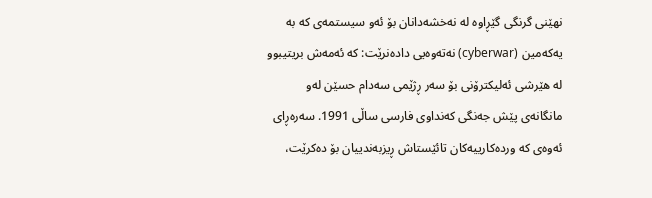نهێنی‌ گرنگی‌ گێڕاوه‌ له‌ نه‌خشه‌دانان بۆ ئه‌و سیستمه‌ی‌ كه‌ به‌ یه‌كه‌مین (cyberwar) نه‌ته‌وه‌یی‌ داده‌نرێت: كه‌ ئه‌مه‌ش بریتیبوو له‌ هێرشی‌ ئه‌لیكترۆنی‌ بۆ سه‌ر ڕژێمی‌ سه‌دام حسێن له‌و مانگانه‌ی‌ پێش جه‌نگی‌ كه‌نداوی‌ فارسی‌ ساڵی‌ 1991. سه‌ره‌ڕای‌ ئه‌وه‌ی‌ كه‌ ورده‌كارییه‌كان تائێستاش ڕیزبه‌ندییان بۆ ده‌كرێت،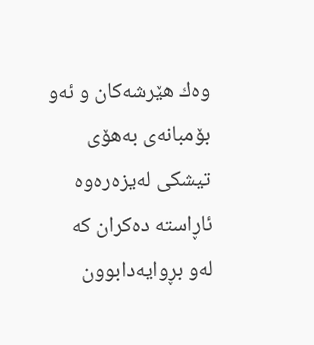وه‌ك هێرشه‌كان و ئه‌و بۆمبانه‌ی‌ به‌هۆی‌ تیشكی‌ له‌یزه‌ره‌وه‌ ئاڕاسته‌ ده‌كران كه‌ له‌و بڕوایه‌دابوون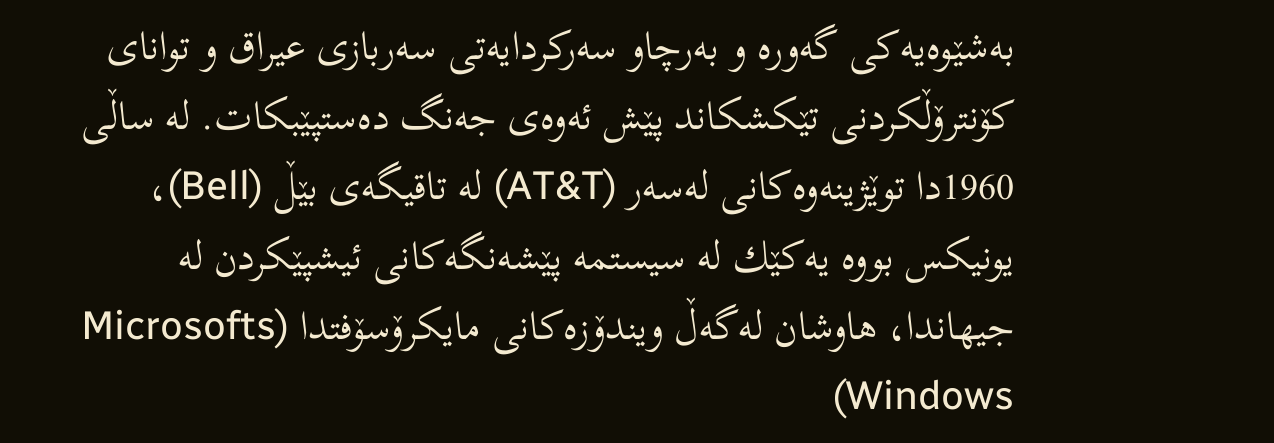به‌شێوه‌یه‌كی‌ گه‌وره‌ و به‌رچاو سه‌ركردایه‌تی‌ سه‌ربازی‌ عیراق و توانای‌ كۆنترۆڵكردنی‌ تێكشكاند پێش ئه‌وه‌ی‌ جه‌نگ ده‌ستپێبكات. له‌ ساڵی‌ 1960دا توێژینه‌وه‌كانی‌ له‌سه‌ر (AT&T) له‌ تاقیگه‌ی‌ بێڵ (Bell)، یونیكس بووه‌ یه‌كێك له‌ سیستمه‌ پێشه‌نگه‌كانی‌ ئیشپێكردن له‌ جیهاندا، هاوشان له‌گه‌ڵ ویندۆزه‌كانی‌ مایكرۆسۆفتدا (Microsofts Windows)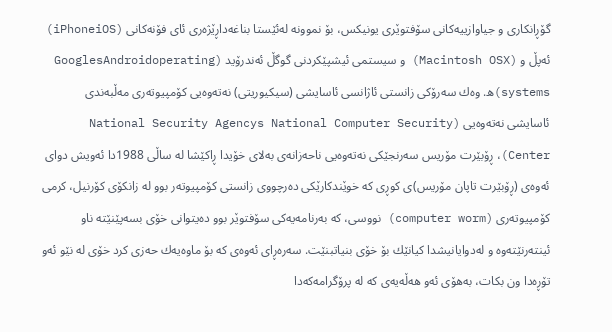گۆڕانكاری‌ و جیاوازییه‌كانی‌ سۆفتوێری‌ یونیكس، بۆ نموونه‌ له‌ئێستا بناغه‌داڕێژه‌ری‌ ئای فۆنه‌كانی‌ (iPhoneiOS) ئه‌پڵ و (Macintosh OSX) و سیستمی‌ ئیشپێكردنی‌ گوگڵ ئه‌ندرۆید (GooglesAndroidoperating systems)ه‌. وه‌ك سه‌رۆكی‌ زانستی‌ ئاژانسی‌ ئاسایشی‌ (سیكیوریتی‌) نه‌ته‌وه‌یی‌ كۆمپیوته‌ری‌ مه‌ڵبه‌ندی‌ ئاسایشی‌ نه‌ته‌وه‌یی‌ (National Security Agencys National Computer Security Center)، ڕۆبێرت مۆریس سه‌رنجێكی‌ نه‌ته‌وه‌یی‌ ناحه‌زانه‌ی‌ به‌لای‌ خۆیدا ڕاكێشا له‌ ساڵی‌ 1988دا ئه‌ویش دوای‌ ئه‌وه‌ی‌ (ڕۆبێرت تاپان مۆریس)ی‌ كوڕی‌ كه‌ خوێندكارێكی‌ ده‌رچووی‌ زانستی‌ كۆمپیوته‌ر بوو له‌ زانكۆی‌ كۆرنیل، كرمی‌ كۆمپیوته‌ری‌ (computer worm) نووسی‌، كه‌ به‌رنامه‌یه‌كی‌ سۆفتوێر بوو ده‌یتوانی‌ خۆی‌ بسه‌پێنێته‌ ناو ئینته‌رنێته‌وه‌ و له‌دوایانیشدا كیانێك بۆ خۆی‌ بنیاتبنێت. سه‌ره‌ڕای‌ ئه‌وه‌ی‌ كه‌ بۆ ماوه‌یه‌ك حه‌زی‌ كرد خۆی‌ له‌ نێو ئه‌و تۆڕه‌دا ون بكات، به‌هۆی‌ ئه‌و هه‌ڵه‌یه‌ی‌ كه‌ له‌ پرۆگرامه‌كه‌دا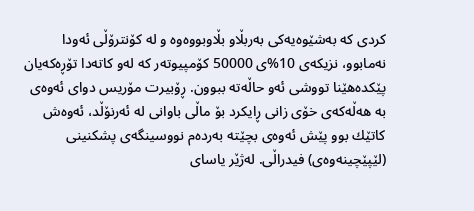كردی‌ كه‌ به‌شێوه‌یه‌كی‌ به‌ربڵاو بڵاوبووه‌وه‌ و له‌ كۆنترۆڵی‌ ئه‌ودا نه‌مابوو، نزیكه‌ی‌ 10%ی‌ 50000 كۆمپیوته‌ر كه‌ له‌و كاته‌دا تۆڕه‌كه‌یان پێكده‌هێنا تووشی‌ ئه‌و حاڵه‌ته‌ ببوون. ڕۆبیرت مۆریس دوای‌ ئه‌وه‌ی‌ به‌ هه‌ڵه‌كه‌ی‌ خۆی‌ زانی‌ ڕایكرد بۆ ماڵی‌ باوانی‌ له‌ ئه‌رنۆڵد، ئه‌وه‌ش كاتێك بوو پێش ئه‌وه‌ی‌ بچێته‌ به‌رده‌م نووسینگه‌ی‌ پشكنینی‌ (لێپێچینه‌وه‌ی‌) فیدراڵی‌. له‌ژێر یاسای‌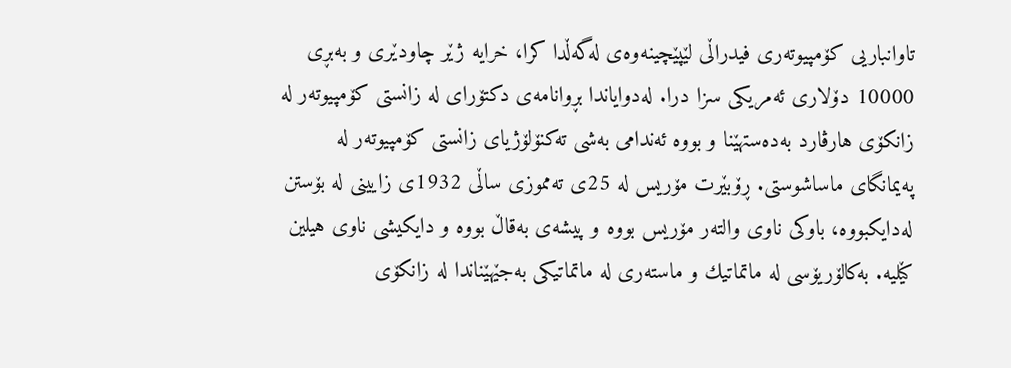تاوانباریی‌ كۆمپیوته‌ری‌ فیدراڵی‌ لێپێچینه‌وه‌ی‌ له‌گه‌ڵدا كرا، خرایه‌ ژێر چاودێری‌ و به‌بڕی‌ 10000 دۆلاری‌ ئه‌مریكی‌ سزا درا. له‌دوایاندا بڕوانامه‌ی‌ دكتۆرای‌ له‌ زانستی‌ كۆمپیوته‌ر له‌ زانكۆی‌ هارڤارد به‌ده‌ستهێنا و بووه‌ ئه‌ندامی‌ به‌شی‌ ته‌كنۆلۆژیای‌ زانستی‌ كۆمپیوته‌ر له‌ په‌یمانگای‌ ماساشوستی‌. ڕۆبێرت مۆریس له‌ 25ی‌ ته‌مموزی‌ ساڵی‌ 1932ی‌ زایینی‌ له‌ بۆستن له‌دایكبووه‌، باوكی‌ ناوی‌ والته‌ر مۆریس بووه‌ و پیشه‌ی‌ به‌قاڵ بووه‌ و دایكیشی‌ ناوی‌ هیلین كێلیه‌. به‌كالۆریۆسی‌ له‌ ماتماتیك و ماسته‌ری‌ له‌ ماتماتیكی‌ به‌جێهێناندا له‌ زانكۆی‌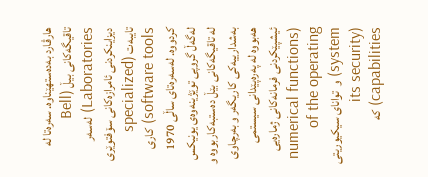هارڤارد به‌ده‌ستهێناوه‌. سه‌ره‌تا له‌ تاقیگه‌كانی‌ بیڵ (Bell Laboratories) له‌سه‌ر دیزاینكردنی‌ ئامرازه‌كانی‌ سۆفتوێری‌ تایبه‌ت (specialized software tools) كاری‌ كردووه‌. له‌سه‌ره‌تای‌ ساڵی‌ 1970 له‌گه‌ڵ گروپی‌ توێژینه‌وه‌ی‌ یونیكس له‌ تاقیگه‌كانی‌ بێڵ ده‌ستبه‌كاربووه‌ و به‌شدارییه‌كی‌ كاریگه‌ر و به‌رچاوی‌ هه‌بووه‌ له‌ په‌ره‌پێدانی‌ سیستمی‌ ئیشپێكردنی‌ فرمانه‌كانی‌ ژماره‌یی‌ (numerical functions of the operating system) و  توانای‌ سیكیوریتی‌ (its security capabilities) كه‌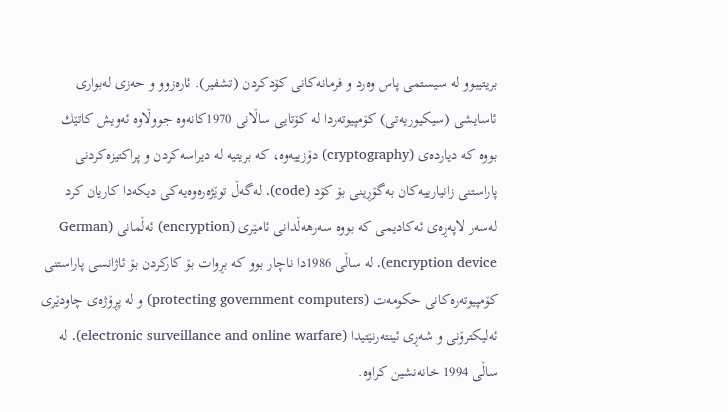بریتیبوو له‌ سیستمی‌ پاس وه‌رد و فرمانه‌كانی‌ كۆدكردن (تشفیر). ئاره‌زوو و حه‌زی‌ له‌بواری‌ ئاسایشی‌ (سیكیوریه‌تی‌) كۆمپیوته‌ردا له‌ كۆتایی‌ ساڵانی‌ 1970كانه‌وه‌ جووڵاوه‌ ئه‌ویش كاتێك بووه‌ كه‌ دیارده‌ی‌ (cryptography) دۆزییه‌وه‌، كه‌ بریتیه‌ له‌ دیراسه‌كردن و پراكتیزه‌كردنی‌ پاراستنی‌ زانیارییه‌كان به‌گۆڕینی‌ بۆ كۆد (code). له‌گه‌ڵ توێژه‌ره‌وه‌یه‌كی‌ دیكه‌دا كاریان كرد له‌سه‌ر لاپه‌ڕه‌ی‌ ئه‌كادیمی‌ كه‌ بووه‌ سه‌رهه‌ڵدانی‌ ئامێری‌ (encryption) ئه‌ڵمانی‌ (German encryption device). له‌ ساڵی‌ 1986دا ناچار بوو كه‌ بڕوات بۆ كاركردن بۆ ئاژانسی‌ پاراستنی‌ كۆمپیوته‌ره‌كانی‌ حكومه‌ت (protecting government computers) و له‌ پڕۆژه‌ی‌ چاودێری‌ ئه‌لیكترۆنی‌ و شه‌ڕی‌ ئینته‌رنێتیدا (electronic surveillance and online warfare). له‌ ساڵی‌ 1994 خانه‌نشین كراوه‌.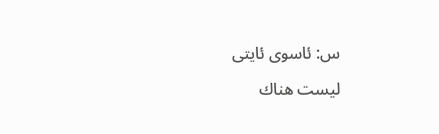س: ئاسوى ئايتى

ليست هناك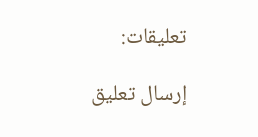تعليقات:

إرسال تعليق